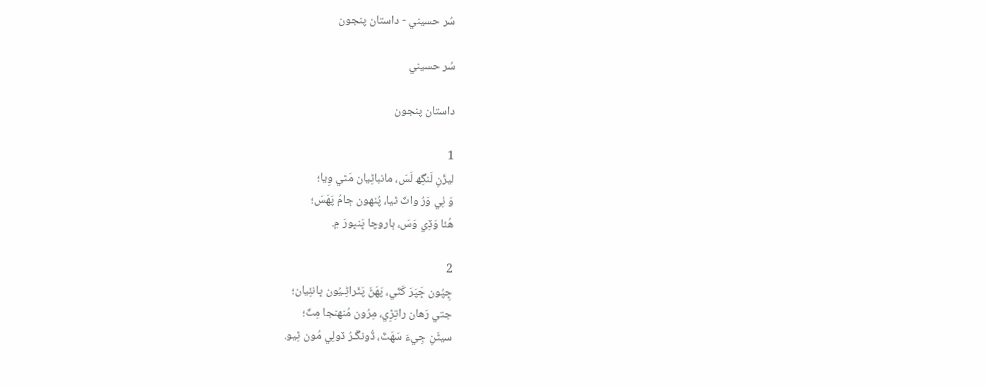سُر حسيني - داستان پنجون

سُر حسيني

داستان پنجون

1
ليڙَنِ لَنگِھ لَسَ، مانباڻِيان مَٿي وِيا؛
وَ ٺِي وَرُ واٽَ ٿيا، پُنهون ڄامُ پَهَسَ؛
هُئا وَڏِي وَسَ، ٻاروچا ڀَنڀورَ ۾.

2
ڇِپُون ڇَپَرَ کَٽَي، پَهَڻَ پَٿَراڻِـيُون ڀانئِيان؛
جتي رَهان راتِڙِي، مِرُون مُنهنجا مِٽَ؛
سيڻَنِ جِيءَ سَهَٽَ، ڏُونگَـرُ ڏولِي مُون ٿِيو.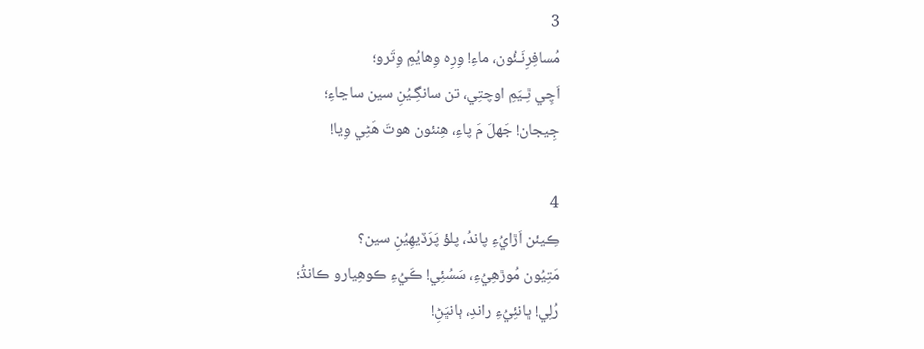3
مُسافِرِنَـئُون، ماءِ! وِرِه وِهايُمِ وِتَرو؛
اَچِي ٿِـيَمِ اوچتِي، تن سانگِـيُنِ سين ساڃاءِ؛
جِيجان! جَھلَ مَ پاءِ، هِنئون هوتَ هَڻِي وِيا!

4
ڪِيئن اَڙايُءِ پاندُ، پلؤ پَرَڏيهِيُنِ سين؟
مَتِيُون مُوڙهِيُءِ، سَسُئِي! ڪَيُءِ ڪوهِيارو ڪانڌُ؛
رُلِي! ڀانئِيُءِ راندِ، ٻانڀَڻِ!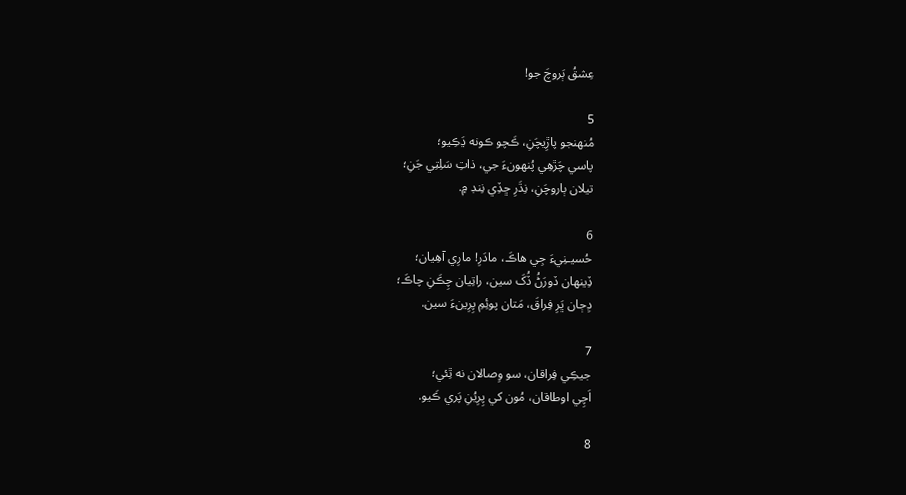عِشقُ ٻَروچَ جو!

5
مُنهنجو پاڙِيچَنِ، ڪَچو ڪونه ڍَڪِيو؛
پاسي چَڙهِي پُنهونءَ جي، ذاتِ سَلِتِي جَنِ؛
تيلان ٻاروچَنِ، نِڌَرِ ڇڏِي نِنڊ ۾.

6
حُسيـنِيءَ جِي هاڪَ، مادَرِ! مارِي آهِيان؛
ڏِينهان ڏورَڻُ ڏُکَ سين، راتِيان چِڪَنِ چاڪَ؛
ڊِڄان ڀَرِ فِراقَ، مَتان پوئِمِ پِرِينءَ سين.

7
جيڪِي فِراقان، سو وِصالان نه ٿِئي؛
اَچِي اوطاقان، مُون کي پِرِيُنِ پَري ڪَيو.

8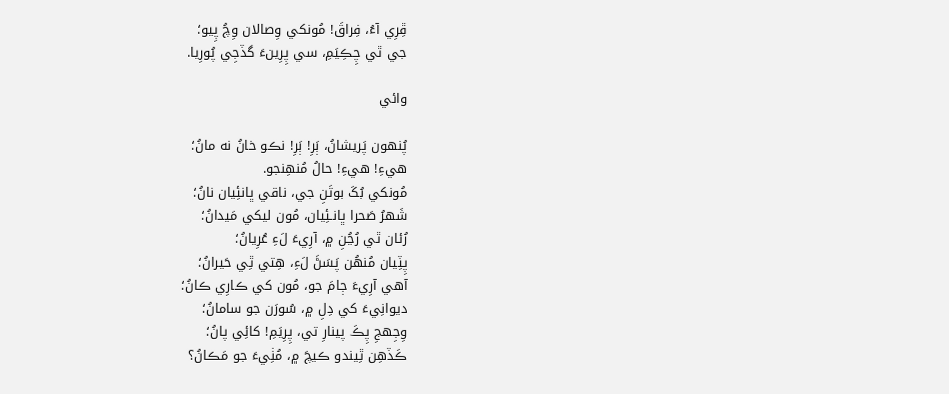ڦِرِي آءُ، فِراقَ! مُونکي وِصالان وِچُ پِيو؛
جي ٿي چِڪِيَمِ، سي پِرِينءَ گڏجِي پُورِيا.

وائي

پُنهون پَريشانُ، ٻَرِ! ٻَرِ! نڪو خانُ نه مانُ؛
هيءِ! هيءِ! حالُ مُنهِنجو.
مُونکي بُکَ بوتَنِ جي، ناقي ڀانئِيان نانُ؛
شَهرُ صَحرا ڀانـئِيان، مُون ليکي مَيدانُ؛
رُئان ٿي رُڃُنِ ۾، آرِيءَ لَءِ عُرِيانُ؛
پِٽِيان مُنهُن پَسَڻَ لَءِ، هِتي ٿِي حَيرانُ؛
آهي آرِيءَ ڄامَ جو، مُون کي ڪارِي ڪانُ؛
ديوانِيءَ کي دِلِ ۾، سُورَن جو سامانُ؛
وِجِھجِ پِڪَ پينارِ تي، پِرِيَمِ! کائِي پانُ؛
ڪَڏهِن ٿِيندو ڪيچَ ۾، مُٺِيءَ جو مَڪانُ؟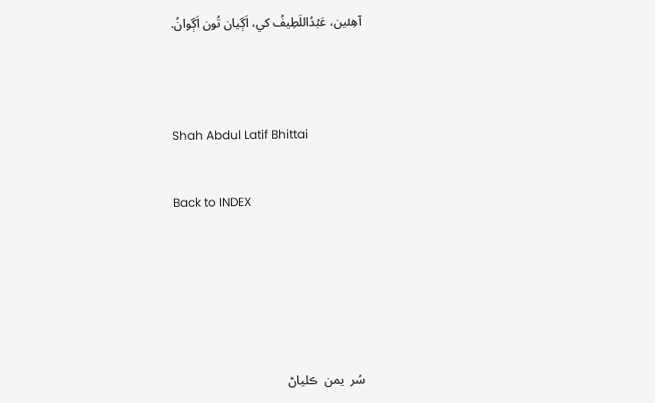آهِئين، عَبۡدُاللَطِيفُ کي، اَڳيان تُون اَڳوانُ.




Shah Abdul Latif Bhittai


Back to INDEX







سُر  يمن  ڪلياڻ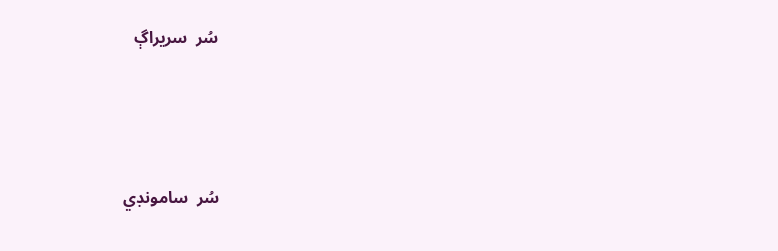سُر  سريراڳ




سُر  سامونڊي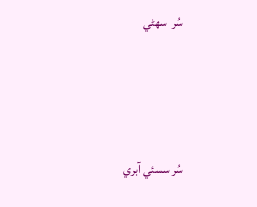سُر  سهڻي




سُر سسئي آبري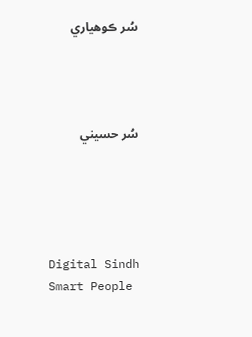سُر ڪوهياري




سُر حسيني





Digital Sindh
Smart People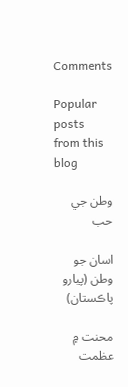Comments

Popular posts from this blog

وطن جي حب

اسان جو وطن (پيارو پاڪستان)

محنت ۾ عظمت